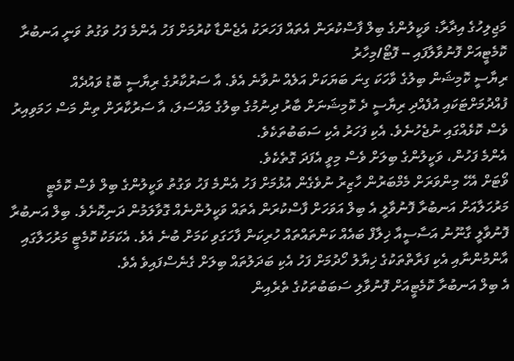މަޖިލިހުގެ އިދާރާ: ވަކީލުންގެ ބިލް ފާސްކުރަން އެތައް ފަހަރަކު އެޖެންޑާ ކުރުމަށް ފަހު އެންމެ ފަހު ވަގުތު ވަނީ އަނބުރާ ކޮމެޓީއަށް ފޮނުވާލާފައި -- ފޮޓޯ/މިހާރު
ރިޔާސީ ކޮމިޝަން ބިލުގެ ވާހަކަ ގިނަ ބަޔަކަށް އަލެއް ނުވާނެ އެވެ. އާ ސަރުކާރުގެ ރިޔާސީ ބޮޑު ވައުދެއް ފުއްދުމަށްޓަކައި އުފެއްދި ރިޔާސީ ދެ ކޮމިޝަނަށް ބާރު ދިނުމުގެ ބިލުގެ މައްސަލަ، އާ ސަރުކާރަށް ތިން މަސް ހަމަވިއިރު ވެސް ކޮޅެއްގައި ނުޖެހުނެވެ. އެކި ފަހަރު އެކި ސަބަބުތަކެވެ.
އެންމެ ފަހުން، ވަކީލުންގެ ބިލަށް ވެސް މިވީ އެފަދަ ގޮތެކެވެ.
ވޯޓަށް އެހޭ މިންވަރަށް މެމްބަރުން ހާޒިރު ނުވެގެން އުޅުމަށް ފަހު އެންމެ ފަހު ވަގުތު ވަކީލުންގެ ބިލް ވެސް ކޮމެޓީ މަރުހަލާއަށް އަނބުރާ ފޮނުވާލީ އެ ބިލް އަވަހަށް ފާސްކުރަން އެތައް ވަކީލުންނެއް ގޮވާލަމުން ދަނިކޮށެވެ. ބިލް އަނބުރާ ފޮނުވާލީ ގާނޫނު އަސާސީއާ ޚިލާފް ބައެއް ކަންތައްތައް ހުރިކަން ފާހަގަވި ކަމަށް ބުނެ އެވެ. އެކަމަކު ކޮމެޓީ މަރުހަލާގައި އާންމުންނާއި އެކި ފަރާތްތަކުގެ ޚިޔާލު ހޯދުމަށް ފަހު އެކި ބަދަލުތައް ބިލަށް ގެނެސްފައިވެ އެވެ.
އެ ބިލް އަނބުރާ ކޮމެޓީއަށް ފޮނުވާލި ސަބަބުތަކުގެ ތެރެއިން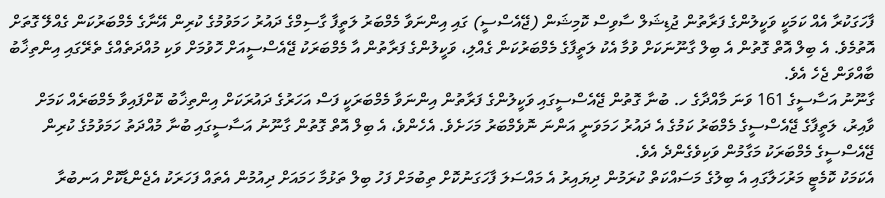ފާހަގަކުރާ އެއް ކަމަކީ ވަކީލުންގެ ފަރާތުން ޖުޑިޝަލް ސާވިސް ކޮމިޝަން (ޖޭއެސްސީ) ގައި އިންނަވާ މެމްބަރު ލަތީފާ ގާސިމްގެ ދައުރު ހަމަވުމުގެ ކުރިން އޭނާގެ މެމްބަރުކަން ގެއްލޭ ގޮތަށް އޮތުމެވެ. އެ ބިލް އޮތް ގޮތުން އެ ބިލް ގާނޫނަކަށް ވުމާ އެކު ލަތީފާގެ މެމްބަރުކަން ގެއްލި، ވަކީލުންގެ ފަރާތުން އާ މެމްބަރަކު ޖޭއެސްސީއަށް ހޮވުމަށް ވަކި މުއްދަތެއްގެ ތެރޭގައި އިންތިޚާބު ބާއްވަން ޖެހެ އެވެ.
ގާނޫނު އަސާސީގެ 161 ވަނަ މާއްދާގެ ހ. ބުނާ ގޮތުން ޖޭއެސްސީގައި ވަކީލުންގެ ފަރާތުން އިންނަވާ މެމްބަރަކީ ފަސް އަހަރުގެ ދައުރަކަށް އިންތިޚާބު ކޮށްފައިވާ މެމްބަރެއް ކަމަށް ވާއިރު، ލަތީފާގެ ޖޭއެސްސީގެ މެމްބަރު ކަމުގެ އެ ދައުރު ހަމަވަނީ އަންނަ ނޮވެމްބަރު މަހަށެވެ. އެހެންވެ، އެ ބިލް އޮތް ގޮތުން ގާނޫނު އަސާސީގައި ބުނާ މުއްދަތު ހަމަވުމުގެ ކުރިން ޖޭއެސްސީގެ މެމްބަރަކު މަގާމުން ވަކިވެގެންދެ އެވެ.
އެކަމަކު ކޮމެޓީ މަރުހަލާގައި އެ ބިލުގެ މަސައްކަތް ކުރަމުން ދިޔައިރު އެ މައްސަލަ ފާހަގަނުކޮށް ތިބުމަށް ފަހު ބިލް ތަޅުމާ ހަމައަށް ދިއުމުން އެތައް ފަހަރަކު އެޖެންޑާކޮށް އަނބުރާ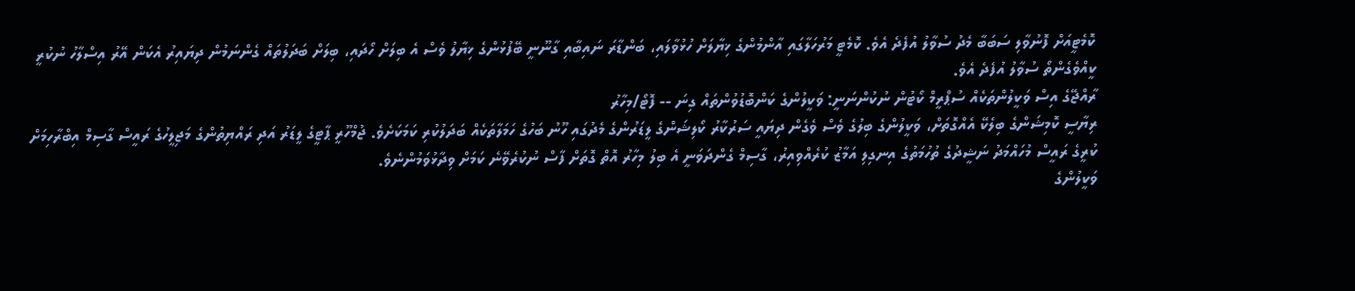ކޮމެޓީއަށް ފޮނުވާލި ސަބަބާ މެދު ސުވާލު އުފެދެ އެވެ. ކޮމެޓީ މަރުހަލާގައި އާންމުންގެ ޚިޔާލަށް ހުޅުވާލައި، ބަންޑާރަ ނައިބާއި ގާނޫނީ ބޭފުޅުންގެ ޚިޔާލު ވެސް އެ ބިލަށް ހޯދައި، ބިލަށް ބަދަލުތައް ގެންނަމުން ދިޔައިރު އެކަން އޭރު އިސްލާހު ނުކުރީ ކީއްވެގެންތޯ ސުވާލު އުފެދެ އެވެ.
ރާއްޖޭގެ އިސް ވަކީލުންތަކެއް ސުޕްރީމް ކޯޓުން ނުކުންނަނީ: ވަކީލުންގެ ކަންބޮޑުވުންތައް ގިނަ -- ފޮޓޯ/މިހާރު
ރިޔާސީ ކޮމިޝަންގެ ބިލެކޭ އެއްގޮތަށް، ވަކީލުންގެ ބިލުގެ ވެސް ވެގެން ދިޔައީ ސަރުކާރު ކޯލިޝަންގެ ލީޑަރުންގެ މެދުގައި ހޫނު ބަހުގެ ހަމަލާތަކެއް ބަދަލުކުރި ކަމަކަށެވެ. ޖުމްހޫރީ ޕާޓީގެ ލީޑަރު އަދި ރައްޔިތުންގެ މަޖިލީހުގެ ރައީސް ގާސިމް އިބްރާހިމަށް ކުރީގެ ރައީސް މުހައްމަދު ނަޝީދުގެ ތުހުމަތުގެ އިނގިލި އަމާޒު ކުރެއްވިއިރު، ގާސިމް ގެންދަވަނީ އެ ބިލު މިހާރު އޮތް ގޮތަށް ފާސް ނުކުރެވޭނެ ކަމަށް ވިދާޅުވަމުންނެވެ.
ވަކީލުންގެ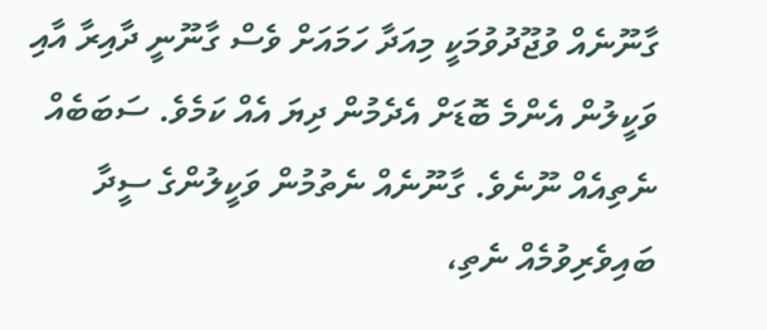ގާނޫނެއް ވުޖޫދުވުމަކީ މިއަދާ ހަމައަށް ވެސް ގާނޫނީ ދާއިރާ އާއި ވަކީލުން އެންމެ ބޮޑަށް އެދެމުން ދިޔަ އެއް ކަމެވެ. ސަބަބެއް ނެތިއެއް ނޫނެވެ. ގާނޫނެއް ނެތުމުން ވަކީލުންގެ ސީދާ ބައިވެރިވުމެއް ނެތި،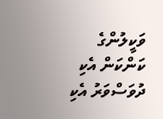ވަކީލުންގެ ކަންކަން އެކި ދުވަސްވަރު އެކި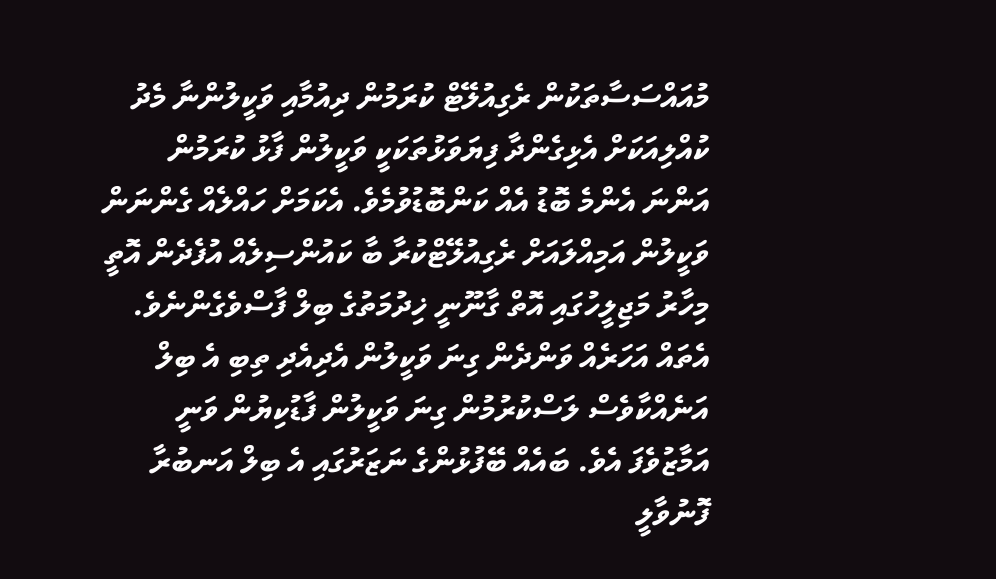މުއައްސަސާތަކުން ރެގިއުލޭޓް ކުރަމުން ދިއުމާއި ވަކީލުންނާ މެދު ކުއްލިއަކަށް އެޅިގެންދާ ފިޔަވަޅުތަކަކީ ވަކީލުން ފާޅު ކުރަމުން އަންނަ އެންމެ ބޮޑު އެއް ކަންބޮޑުވުމެވެ. އެކަމަށް ހައްލެއް ގެންނަން ވަކީލުން އަމިއްލައަށް ރެގިއުލޭޓްކުރާ ބާ ކައުންސިލެއް އުފެދެން އޮތީ މިހާރު މަޖިލީހުގައި އޮތް ގާނޫނީ ޚިދުމަތުގެ ބިލް ފާސްވެގެންނެވެ.
އެތައް އަހަރެއް ވަންދެން ގިނަ ވަކީލުން އެދިއެދި ތިބި އެ ބިލް އަނެއްކާވެސް ލަސްކުރުމުން ގިނަ ވަކީލުން ފާޑުކިޔުން ވަނީ އަމާޒުވެފަ އެވެ. ބައެއް ބޭފުޅުންގެ ނަޒަރުގައި އެ ބިލް އަނބުރާ ފޮނުވާލީ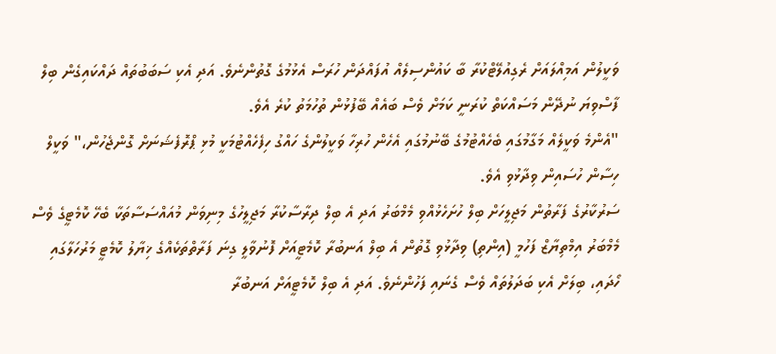ވަކީލުން އަމިއްލައަށް ރެގިއުލޭޓްކުރާ ބާ ކައުންސިލެއް އުފައްދަން ހުރަސް އެޅުމުގެ ގޮތުންނެވެ. އަދި އެކި ސަބަބުތައް ދައްކައިގެން ބިލް ފާސްވިޔަ ނުދޭން މަސައްކަތް ކުރަނީ ކަމަށް ވެސް ބައެއް ބޭފުޅުން ތުހުމަތު ކުރެ އެވެ.
"އެންމެ ވަކީލެއް މަގާމުގައި ބެހެއްޓުމުގެ ބޭނުމުގައި އެހެން ހުރިހާ ވަކީލުންގެ ހައްގު ހިފެހެއްޓުމަކީ މުޅި ޕްރޮފެޝަނަށް ގޮންޖެހުން،" ވަކީލް ހިސާން ހުސައިން ވިދާޅުވި އެވެ.
ސަރުކާރުގެ ފަރާތުން މަޖިލީހަށް ބިލް ހުށަހެޅުއްވި މެމްބަރު އަދި އެ ބިލް ދިރާސާކުރާ މަޖިލީހުގެ މިނިވަން މުއައްސަސާތަކާ ބެހޭ ކޮމެޓީގެ ވެސް މެމްބަރު އިމްތިޔާޒް ފަހުމީ (އިންތި) ވިދާޅުވި ގޮތުން އެ ބިލް އަނބުރާ ކޮމެޓީއަށް ފޮނުވާލީ ގިނަ ފަރާތްތަކެއްގެ ޚިޔާލު ކޮމެޓީ މަރުހަލާގައި ހޯދައި، ބިލަށް އެކި ބަދަލުތައް ވެސް ގެނައި ފަހުންނެވެ. އަދި އެ ބިލް ކޮމެޓީއަށް އަނބުރާ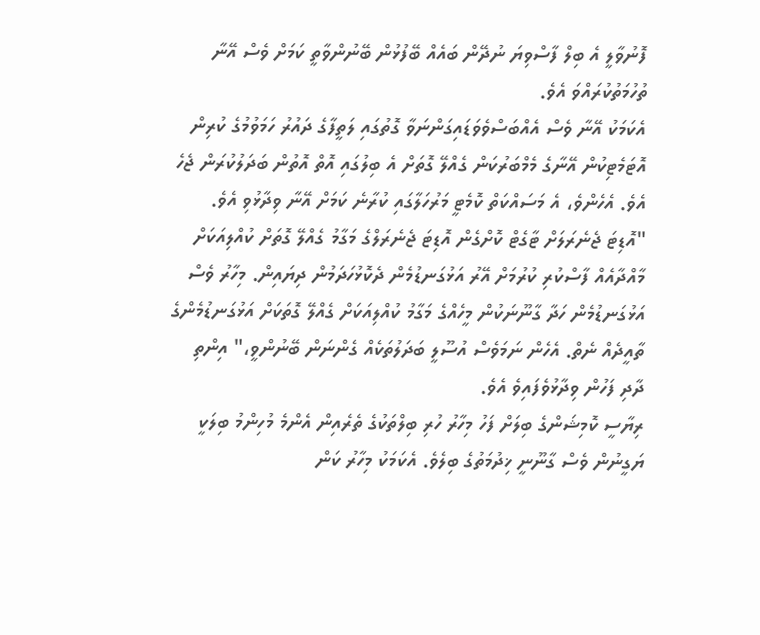ފޮނުވާލީ އެ ބިލް ފާސްވިޔަ ނުދޭން ބައެއް ބޭފުޅުން ބޭނުންވާތީ ކަމަށް ވެސް އޭނާ ތުހުމަތުކުރައްވަ އެވެ.
އެކަމަކު އޭނާ ވެސް އެއްބަސްވެވަޑައިގަންނަވާ ގޮތުގައި ލަތީފާގެ ދައުރު ހަމަވުމުގެ ކުރިން އޮޓަމެޓިކުން އޭނާގެ މެމްބަރުކަން ގެއްލޭ ގޮތަށް އެ ބިލުގައި އޮތް އޮތުން ބަދަލުކުރަން ޖެހެ އެވެ. އެހެންވެ، އެ މަސައްކަތް ކޮމެޓީ މަރުހަލާގައި ކުރާނެ ކަމަށް އޭނާ ވިދާޅުވި އެވެ.
"އޮޑިޓަ ޖެނެރަލަށް ޓާގެޓް ކޮށްގެން އޮޑިޓަ ޖެނެރަލްގެ މަގާމު ގެއްލޭ ގޮތަށް ކުއްލިއަކަށް މާއްދާއެއް ފާސްކުރި ކުރުމަށް އޭރު އަޅުގަނޑުމެން ދެކޮޅުހަދަމުން ދިޔައިން. މިހާރު ވެސް އަޅުގަނޑުމެން ހަދާ ގާނޫނަކުން މީހެއްގެ މަގާމު ކުއްލިއަކަށް ގެއްލޭ ގޮތަކަށް އަޅުގަނޑުމެންގެ ތާއީދެއް ނެތް. އެހެން ނަމަވެސް އުސޫލީ ބަދަލުތަކެއް ގެންނަން ބޭނުންވީ،" އިންތި ދާދި ފަހުން ވިދާޅުވެފައިވެ އެވެ.
ރިޔާސީ ކޮމިޝަންގެ ބިލަށް ފަހު މިހާރު ހުރި ބިލްތަކުގެ ތެރެއިން އެންމެ މުހިންމު ބިލަކީ ޔަގީނުން ވެސް ގާނޫނީ ޚިދުމަތުގެ ބިލެވެ. އެކަމަކު މިހާރު ކަން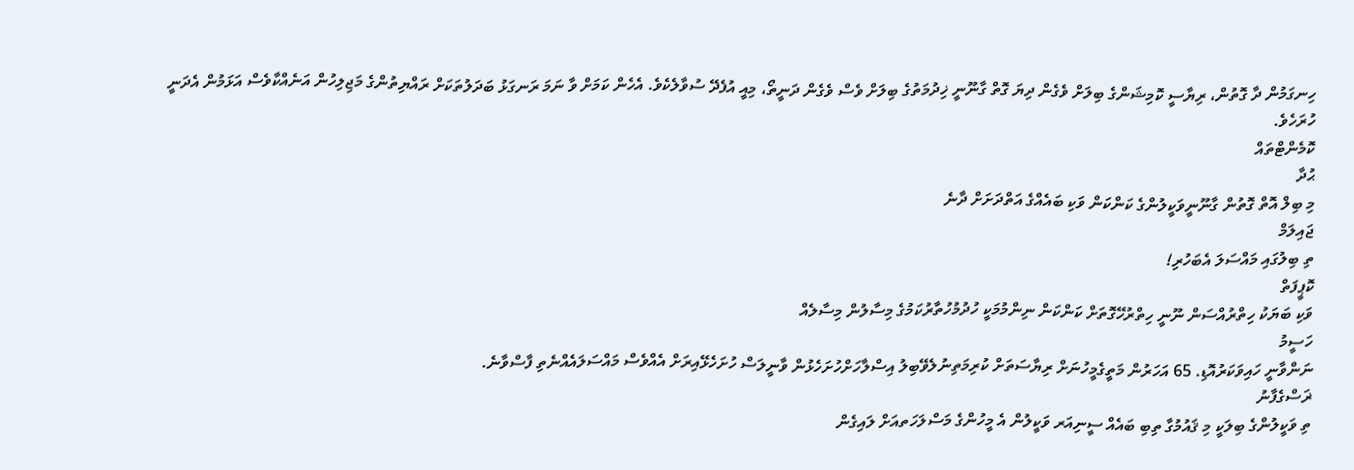ހިނގަމުން ދާ ގޮތުން، ރިޔާސީ ކޮމިޝަންގެ ބިލަށް ވެގެން ދިޔަ ގޮތް ގާނޫނީ ޚިދުމަތުގެ ބިލަށް ވެސް ވެގެން ދަނީތޯ، މިއީ އުފެދޭ ސުވާލެކެވެ. އެހެން ކަމަށް ވާ ނަމަ ރަނގަޅު ބަދަލުތަކަށް ރައްޔިތުންގެ މަޖިލިހުން އަނެއްކާވެސް އަޅަމުން އެދަނީ ހުރަހެވެ.
ކޮމެންޓްތައް
ޙުދާ
މި ބިލް އޮތް ގޮތުން ގާނޫނީވަކީލުންގެ ކަންކަން ވަކި ބައެއްގެ އަތްދަށަށް ދާނެ
ޖައިލަމް
ތި ބިލުގައި މައްސަލަ އެބަހުރި!
ކޮޕީފަތް
ވަކި ބަޔަކު ހިތްރުއްސަން ނޫނީ ހިތްރުހޭގޮތަށް ކަންކަން ނިންމުމަކީ ހުދުމުހުތާރުކަމުގެ މިސާލުން މިސާލެއް
ހަސީމު
ނަންވާނީ ހައިވަކަރުއޮޑި. 65 އަހަރުން މަތީގެމީހުނަށް ރިޔާސަތަށް ކުރިމަތިނުލެވޭބިލު އިސްލާހަށްހުށަހެޅުން ވާނީލަސް ހުށަހެޅޭއިރަށް އެއްވެސް މައްސަލައެއްނެތި ފާސްވާނެ.
ޜަސްގެފާނު
ތި ވަކީލުންގެ ބިލަކީ މި ޤައުމުގާ ތިބި ބައެއް ސީނިއަރ ވަކީލުން އެ މީހުންގެ މަސްލަހަތއަށް ލައިގެން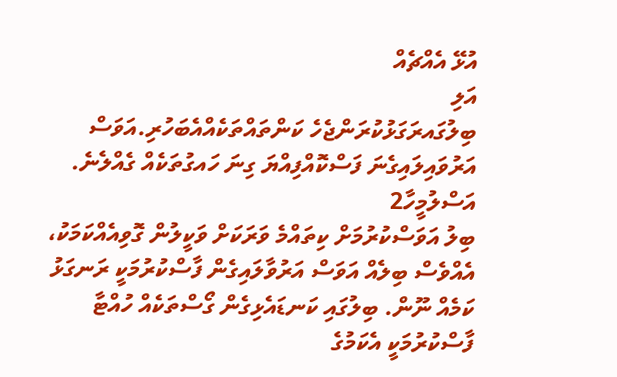އުޅޭ އެއްޗެއް
އަލި
ބިލުގައރަގަޅުކުރަންޖެހެ ކަންތައްތަކެއްއެބަހުރި.އަވަސް އަރުވައިލައިގެނަ ފަސްކޮއްފިއްޔަ ގިނަ ހައގުތަކެއް ގެއްލެނެ.
އަސްލުމީހާ2
ބިލު އަވަސްކުރުމަށް ކިތައްމެ ވަރަކަށް ވަކީލުން ގޮވިއެއްކަމަކު، އެއްވެސް ބިލެއް އަވަސް އަރުވާލައިގެން ފާސްކުރުމަކީ ރަނގަޅު ކަމެއް ނޫން. ބިލުގައި ކަނޑައެޅިގެން ގޯސްތަކެއް ހުއްޓާ ފާސްކުރުމަކީ އެކަމުގެ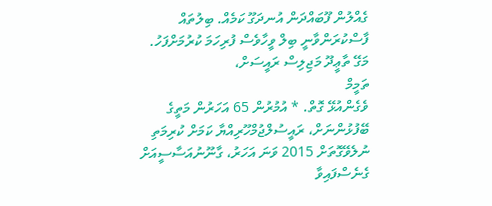ގެއްލުން ފޫބައްދަން އުނދަގޫ ކަމެއް. ބިލުތައް ފާސްކުރަންވާނީ ބިލް ވީހާވެސް ފުރިހަމަ ކުރުމަށްފަހު. މަގޭ ތާޢީދޫ މަޖިލިސް ރައީސަށް،
ތަމީމް
ވެގެންއުޅޭ ގޮތް. * އުމުރުން 65 އަހަރުން މަތީގެ ބޭފުޅުންނަށް، ރައީސުލްޖުމްހޫރިއްޔާ ކަމަށް ކުރިމަތި ނުލެވޭގޮތަށް 2015 ވަނަ އަހަރު، ގާނޫނުއަސާސީއަށް ގެނެސްފައިވާ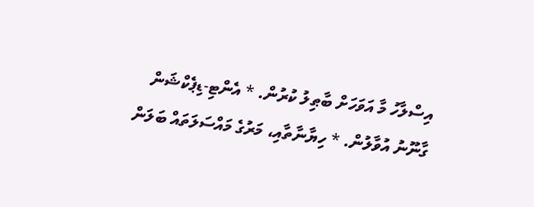އިސްލާހު މާ އަވަހަށް ބާޠިލު ކުރުން. * އެންޓި-ޑިޕެކްޝަން ގާނޫނު އުވާލުން. * ހިޔާނާތާއި، މަރުގެ މައްސަލަތައް ބަލަން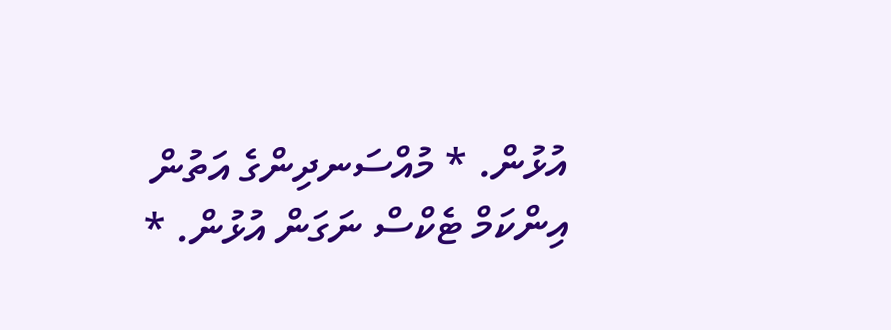އުޅުން. * މުއްސަނދިންގެ އަތުން އިންކަމް ޓެކްސް ނަގަން އުޅުން. *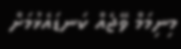މިނިމަމް ވޭޖެއް ކަނޑައެޅުމަށް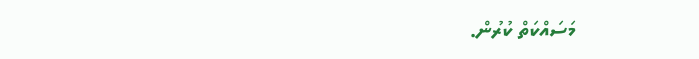މަސައްކަތް ކުރުން.